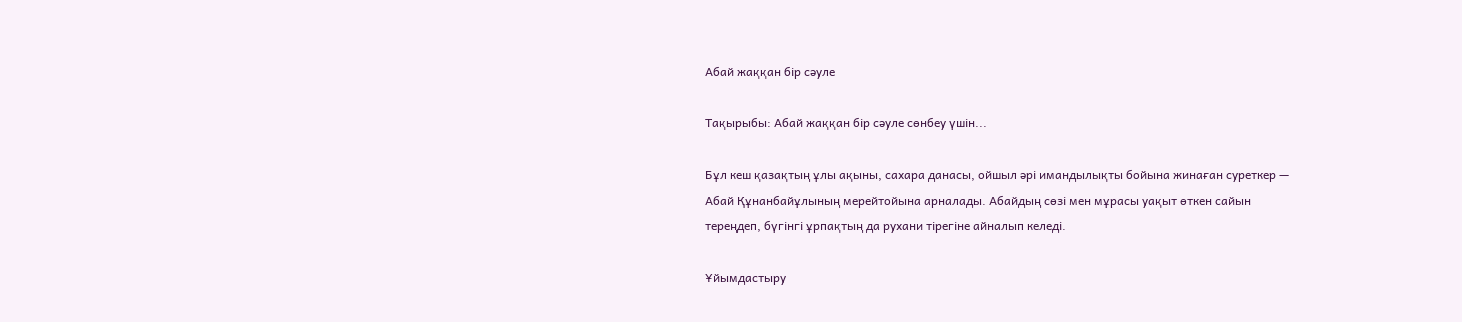Абай жаққан бір сәуле

Тақырыбы: Абай жаққан бір сәуле сөнбеу үшін...

Бұл кеш қазақтың ұлы ақыны, сахара данасы, ойшыл әрі имандылықты бойына жинаған суреткер — Абай Құнанбайұлының мерейтойына арналады. Абайдың сөзі мен мұрасы уақыт өткен сайын тереңдеп, бүгінгі ұрпақтың да рухани тірегіне айналып келеді.

Ұйымдастыру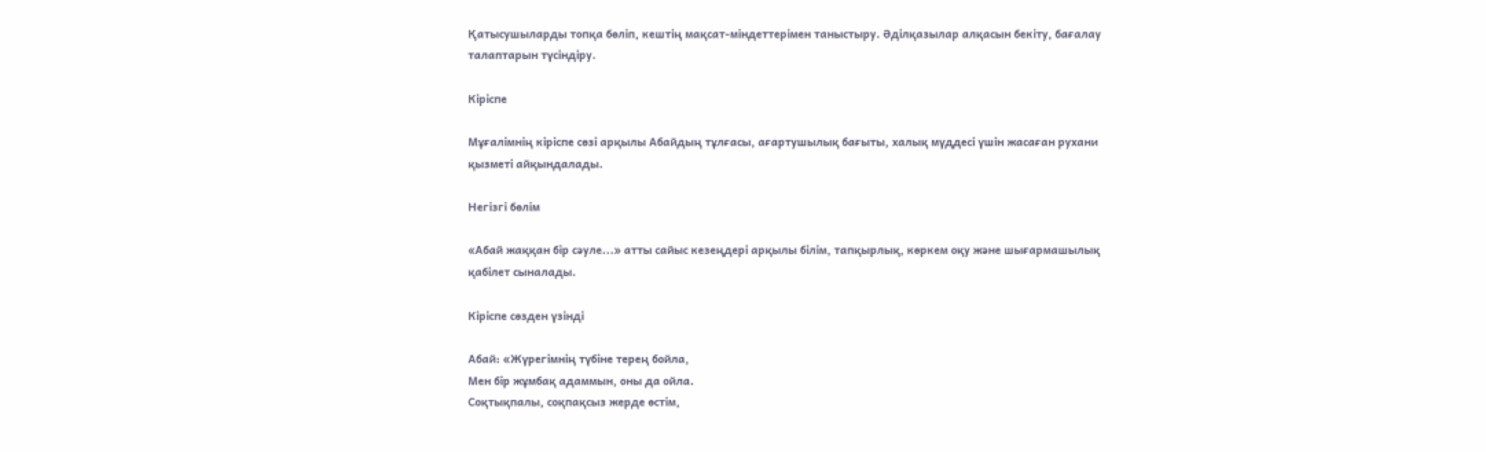Қатысушыларды топқа бөліп, кештің мақсат-міндеттерімен таныстыру. Әділқазылар алқасын бекіту, бағалау талаптарын түсіндіру.

Кіріспе

Мұғалімнің кіріспе сөзі арқылы Абайдың тұлғасы, ағартушылық бағыты, халық мүддесі үшін жасаған рухани қызметі айқындалады.

Негізгі бөлім

«Абай жаққан бір сәуле...» атты сайыс кезеңдері арқылы білім, тапқырлық, көркем оқу және шығармашылық қабілет сыналады.

Кіріспе сөзден үзінді

Абай: «Жүрегімнің түбіне терең бойла,
Мен бір жұмбақ адаммын, оны да ойла.
Соқтықпалы, соқпақсыз жерде өстім,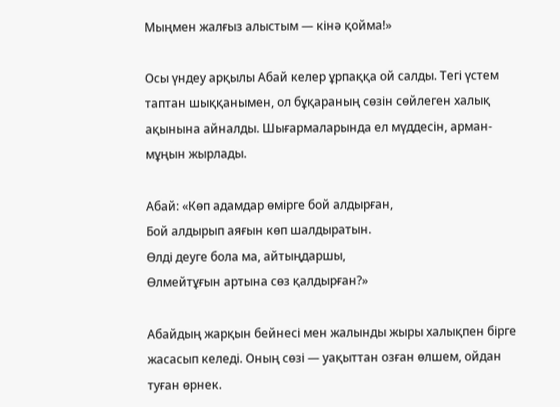Мыңмен жалғыз алыстым — кінә қойма!»

Осы үндеу арқылы Абай келер ұрпаққа ой салды. Тегі үстем таптан шыққанымен, ол бұқараның сөзін сөйлеген халық ақынына айналды. Шығармаларында ел мүддесін, арман-мұңын жырлады.

Абай: «Көп адамдар өмірге бой алдырған,
Бой алдырып аяғын көп шалдыратын.
Өлді деуге бола ма, айтыңдаршы,
Өлмейтұғын артына сөз қалдырған?»

Абайдың жарқын бейнесі мен жалынды жыры халықпен бірге жасасып келеді. Оның сөзі — уақыттан озған өлшем, ойдан туған өрнек.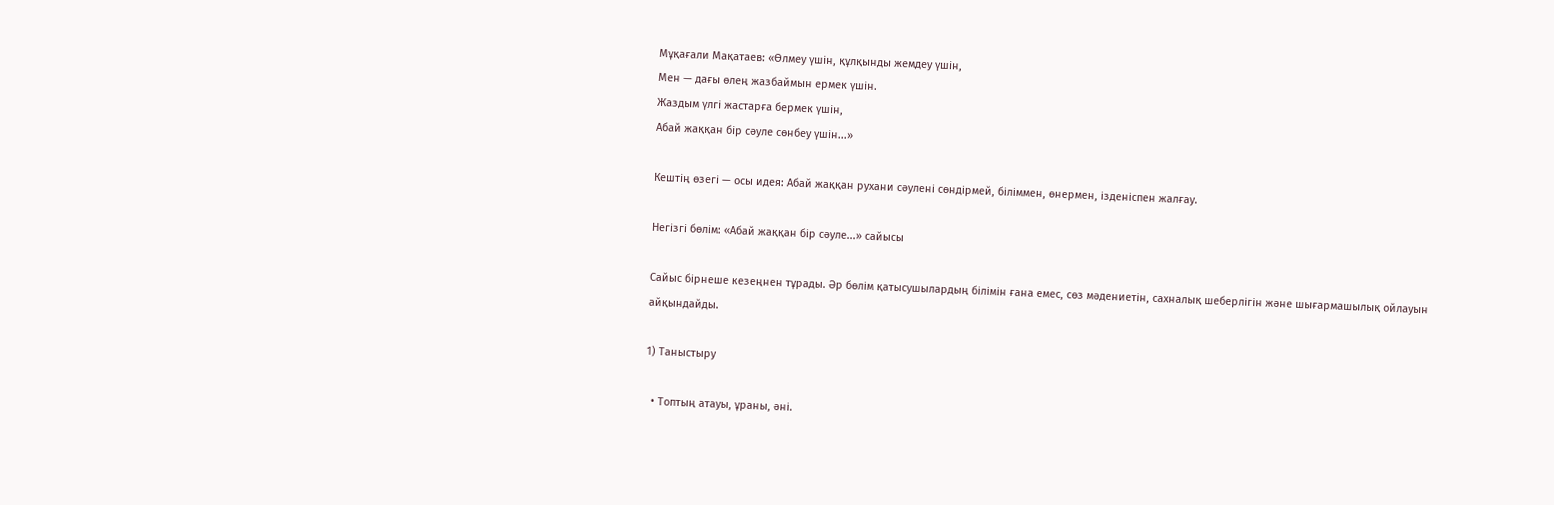Мұқағали Мақатаев: «Өлмеу үшін, құлқынды жемдеу үшін,
Мен — дағы өлең жазбаймын ермек үшін.
Жаздым үлгі жастарға бермек үшін,
Абай жаққан бір сәуле сөнбеу үшін...»

Кештің өзегі — осы идея: Абай жаққан рухани сәулені сөндірмей, біліммен, өнермен, ізденіспен жалғау.

Негізгі бөлім: «Абай жаққан бір сәуле...» сайысы

Сайыс бірнеше кезеңнен тұрады. Әр бөлім қатысушылардың білімін ғана емес, сөз мәдениетін, сахналық шеберлігін және шығармашылық ойлауын айқындайды.

1) Таныстыру

  • Топтың атауы, ұраны, әні.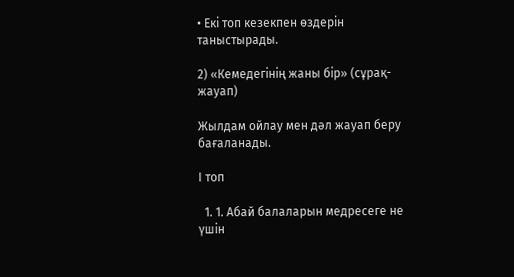• Екі топ кезекпен өздерін таныстырады.

2) «Кемедегінің жаны бір» (сұрақ-жауап)

Жылдам ойлау мен дәл жауап беру бағаланады.

І топ

  1. 1. Абай балаларын медресеге не үшін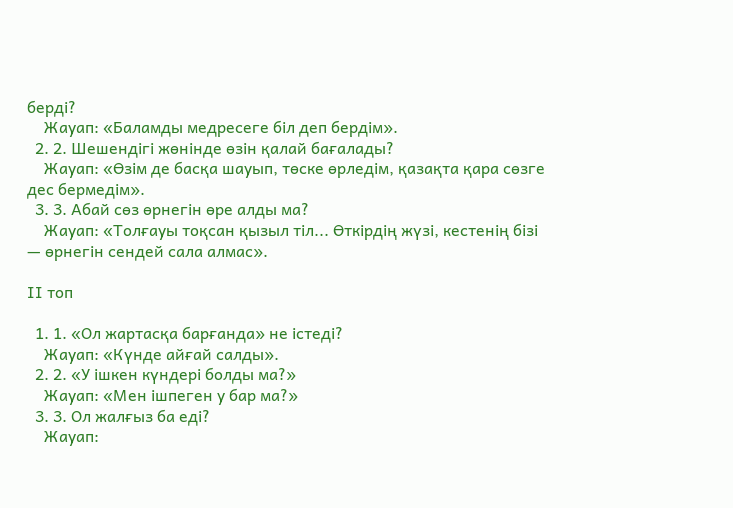берді?
    Жауап: «Баламды медресеге біл деп бердім».
  2. 2. Шешендігі жөнінде өзін қалай бағалады?
    Жауап: «Өзім де басқа шауып, төске өрледім, қазақта қара сөзге дес бермедім».
  3. 3. Абай сөз өрнегін өре алды ма?
    Жауап: «Толғауы тоқсан қызыл тіл... Өткірдің жүзі, кестенің бізі — өрнегін сендей сала алмас».

ІІ топ

  1. 1. «Ол жартасқа барғанда» не істеді?
    Жауап: «Күнде айғай салды».
  2. 2. «У ішкен күндері болды ма?»
    Жауап: «Мен ішпеген у бар ма?»
  3. 3. Ол жалғыз ба еді?
    Жауап: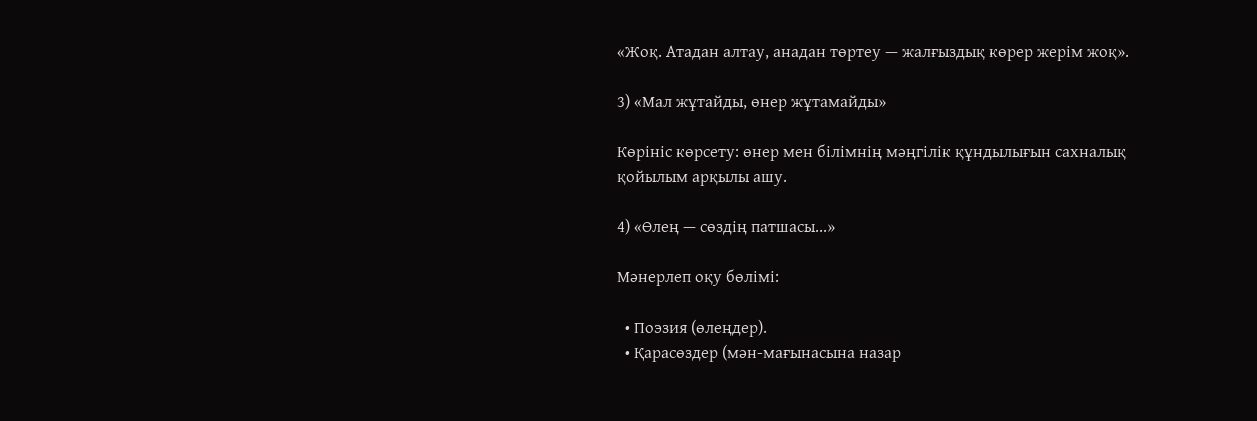«Жоқ. Атадан алтау, анадан төртеу — жалғыздық көрер жерім жоқ».

3) «Мал жұтайды, өнер жұтамайды»

Көрініс көрсету: өнер мен білімнің мәңгілік құндылығын сахналық қойылым арқылы ашу.

4) «Өлең — сөздің патшасы...»

Мәнерлеп оқу бөлімі:

  • Поэзия (өлеңдер).
  • Қарасөздер (мән-мағынасына назар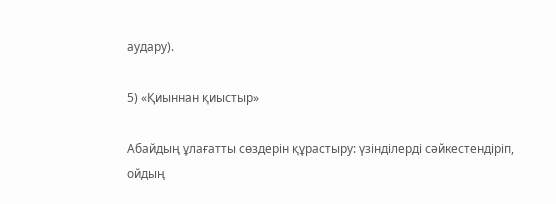аудару).

5) «Қиыннан қиыстыр»

Абайдың ұлағатты сөздерін құрастыру: үзінділерді сәйкестендіріп, ойдың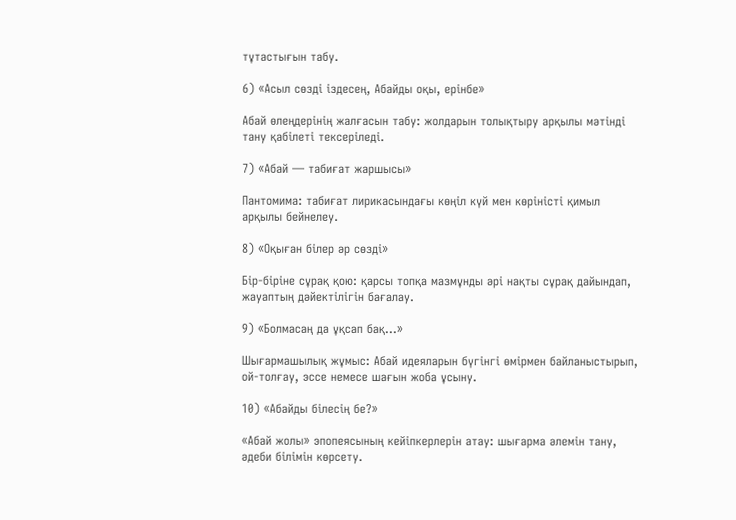тұтастығын табу.

6) «Асыл сөзді іздесең, Абайды оқы, ерінбе»

Абай өлеңдерінің жалғасын табу: жолдарын толықтыру арқылы мәтінді тану қабілеті тексеріледі.

7) «Абай — табиғат жаршысы»

Пантомима: табиғат лирикасындағы көңіл күй мен көріністі қимыл арқылы бейнелеу.

8) «Оқыған білер әр сөзді»

Бір-біріне сұрақ қою: қарсы топқа мазмұнды әрі нақты сұрақ дайындап, жауаптың дәйектілігін бағалау.

9) «Болмасаң да ұқсап бақ...»

Шығармашылық жұмыс: Абай идеяларын бүгінгі өмірмен байланыстырып, ой-толғау, эссе немесе шағын жоба ұсыну.

10) «Абайды білесің бе?»

«Абай жолы» эпопеясының кейіпкерлерін атау: шығарма әлемін тану, әдеби білімін көрсету.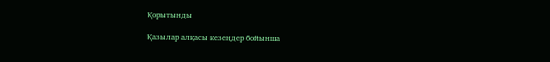Қорытынды

Қазылар алқасы кезеңдер бойынша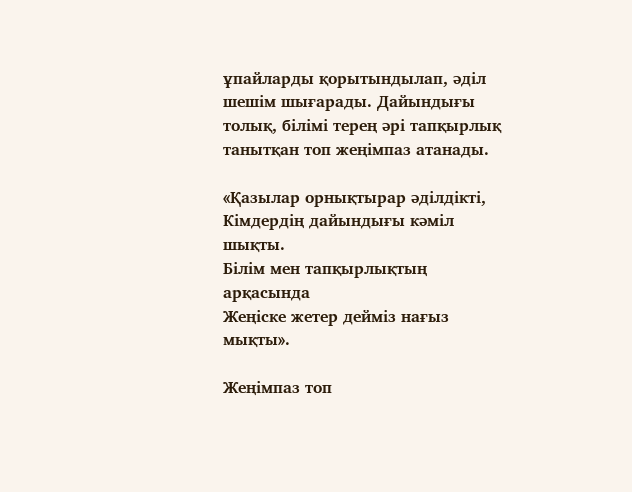ұпайларды қорытындылап, әділ шешім шығарады. Дайындығы толық, білімі терең әрі тапқырлық танытқан топ жеңімпаз атанады.

«Қазылар орнықтырар әділдікті,
Кімдердің дайындығы кәміл шықты.
Білім мен тапқырлықтың арқасында
Жеңіске жетер дейміз нағыз мықты».

Жеңімпаз топ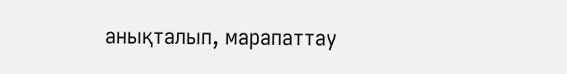анықталып, марапаттау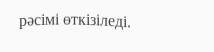рәсімі өткізіледі.